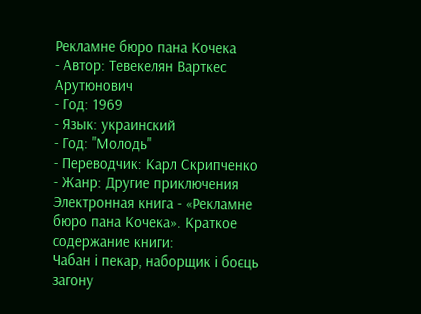Рекламне бюро пана Кочека
- Автор: Тевекелян Варткес Арутюнович
- Год: 1969
- Язык: украинский
- Год: "Молодь"
- Переводчик: Карл Скрипченко
- Жанр: Другие приключения
Электронная книга - «Рекламне бюро пана Кочека». Краткое содержание книги:
Чабан і пекар, наборщик і боєць загону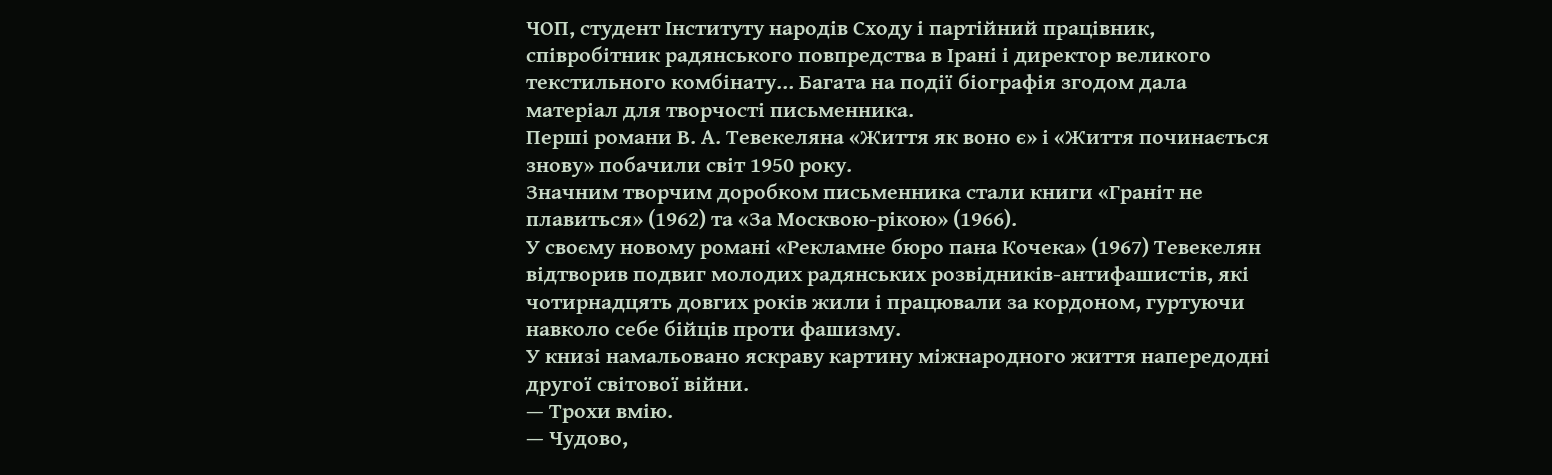ЧОП, студент Інституту народів Сходу і партійний працівник, співробітник радянського повпредства в Ірані і директор великого текстильного комбінату… Багата на події біографія згодом дала матеріал для творчості письменника.
Перші романи В. А. Тевекеляна «Життя як воно є» і «Життя починається знову» побачили світ 1950 року.
Значним творчим доробком письменника стали книги «Граніт не плавиться» (1962) та «За Москвою-рікою» (1966).
У своєму новому романі «Рекламне бюро пана Кочека» (1967) Тевекелян відтворив подвиг молодих радянських розвідників-антифашистів, які чотирнадцять довгих років жили і працювали за кордоном, гуртуючи навколо себе бійців проти фашизму.
У книзі намальовано яскраву картину міжнародного життя напередодні другої світової війни.
— Трохи вмію.
— Чудово,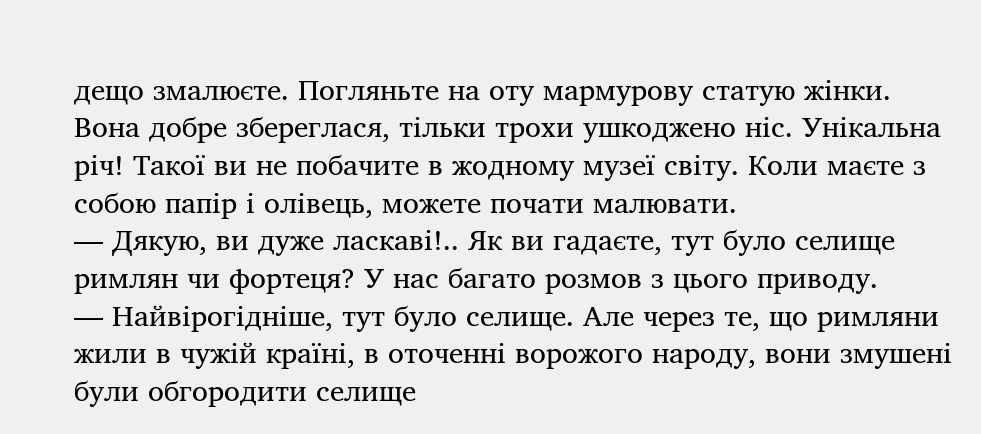дещо змалюєте. Погляньте на оту мармурову статую жінки. Вона добре збереглася, тільки трохи ушкоджено ніс. Унікальна річ! Такої ви не побачите в жодному музеї світу. Коли маєте з собою папір і олівець, можете почати малювати.
— Дякую, ви дуже ласкаві!.. Як ви гадаєте, тут було селище римлян чи фортеця? У нас багато розмов з цього приводу.
— Найвірогідніше, тут було селище. Але через те, що римляни жили в чужій країні, в оточенні ворожого народу, вони змушені були обгородити селище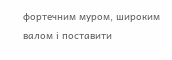фортечним муром, широким валом і поставити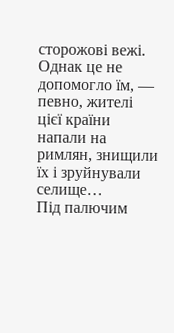сторожові вежі. Однак це не допомогло їм, — певно, жителі цієї країни напали на римлян, знищили їх і зруйнували селище…
Під палючим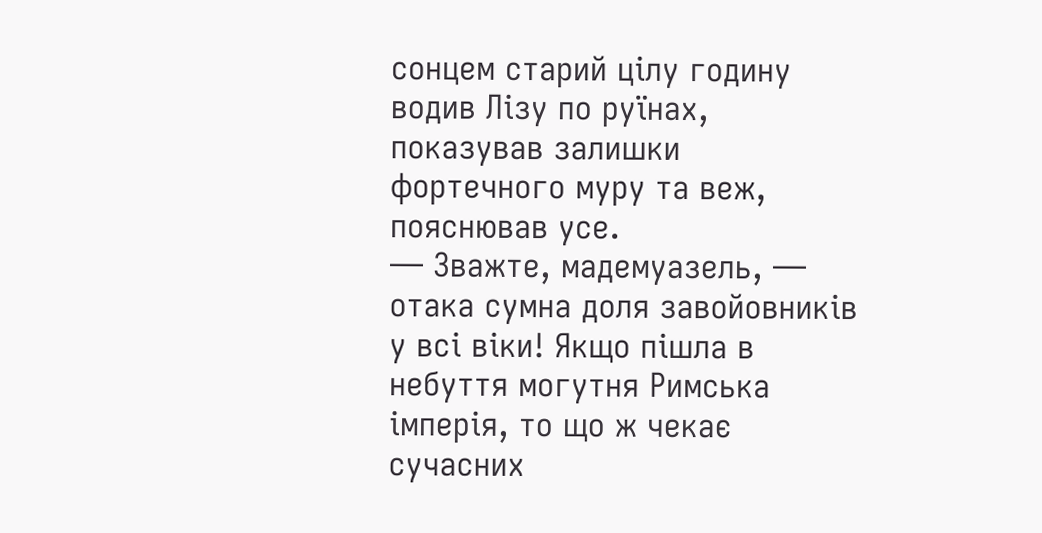сонцем старий цілу годину водив Лізу по руїнах, показував залишки фортечного муру та веж, пояснював усе.
— Зважте, мадемуазель, — отака сумна доля завойовників у всі віки! Якщо пішла в небуття могутня Римська імперія, то що ж чекає сучасних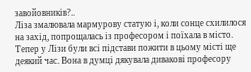завойовників?..
Ліза змалювала мармурову статую і, коли сонце схилилося на захід, попрощалась із професором і поїхала в місто.
Тепер у Лізи були всі підстави пожити в цьому місті ще деякий час. Вона в думці дякувала дивакові професору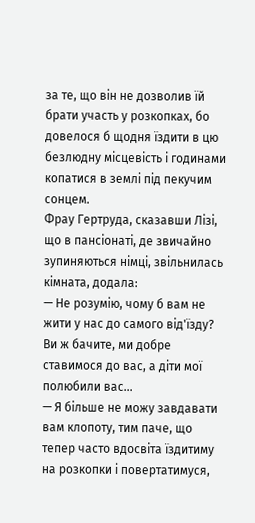за те, що він не дозволив їй брати участь у розкопках, бо довелося б щодня їздити в цю безлюдну місцевість і годинами копатися в землі під пекучим сонцем.
Фрау Гертруда, сказавши Лізі, що в пансіонаті, де звичайно зупиняються німці, звільнилась кімната, додала:
— Не розумію, чому б вам не жити у нас до самого від'їзду? Ви ж бачите, ми добре ставимося до вас, а діти мої полюбили вас…
— Я більше не можу завдавати вам клопоту, тим паче, що тепер часто вдосвіта їздитиму на розкопки і повертатимуся,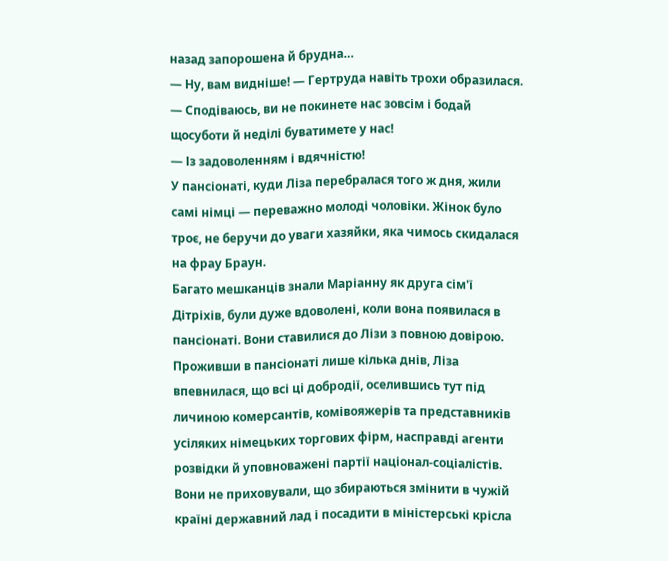назад запорошена й брудна…
— Ну, вам видніше! — Гертруда навіть трохи образилася. — Сподіваюсь, ви не покинете нас зовсім і бодай щосуботи й неділі буватимете у нас!
— Із задоволенням і вдячністю!
У пансіонаті, куди Ліза перебралася того ж дня, жили самі німці — переважно молоді чоловіки. Жінок було троє, не беручи до уваги хазяйки, яка чимось скидалася на фрау Браун.
Багато мешканців знали Маріанну як друга сім'ї Дітріхів, були дуже вдоволені, коли вона появилася в пансіонаті. Вони ставилися до Лізи з повною довірою. Проживши в пансіонаті лише кілька днів, Ліза впевнилася, що всі ці добродії, оселившись тут під личиною комерсантів, комівояжерів та представників усіляких німецьких торгових фірм, насправді агенти розвідки й уповноважені партії націонал-соціалістів. Вони не приховували, що збираються змінити в чужій країні державний лад і посадити в міністерські крісла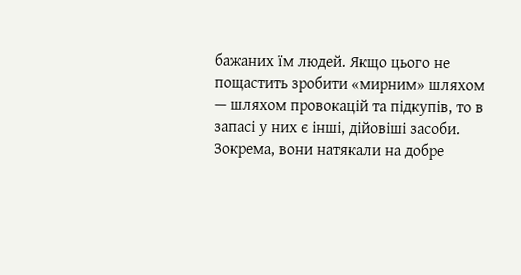бажаних їм людей. Якщо цього не пощастить зробити «мирним» шляхом — шляхом провокацій та підкупів, то в запасі у них є інші, дійовіші засоби. Зокрема, вони натякали на добре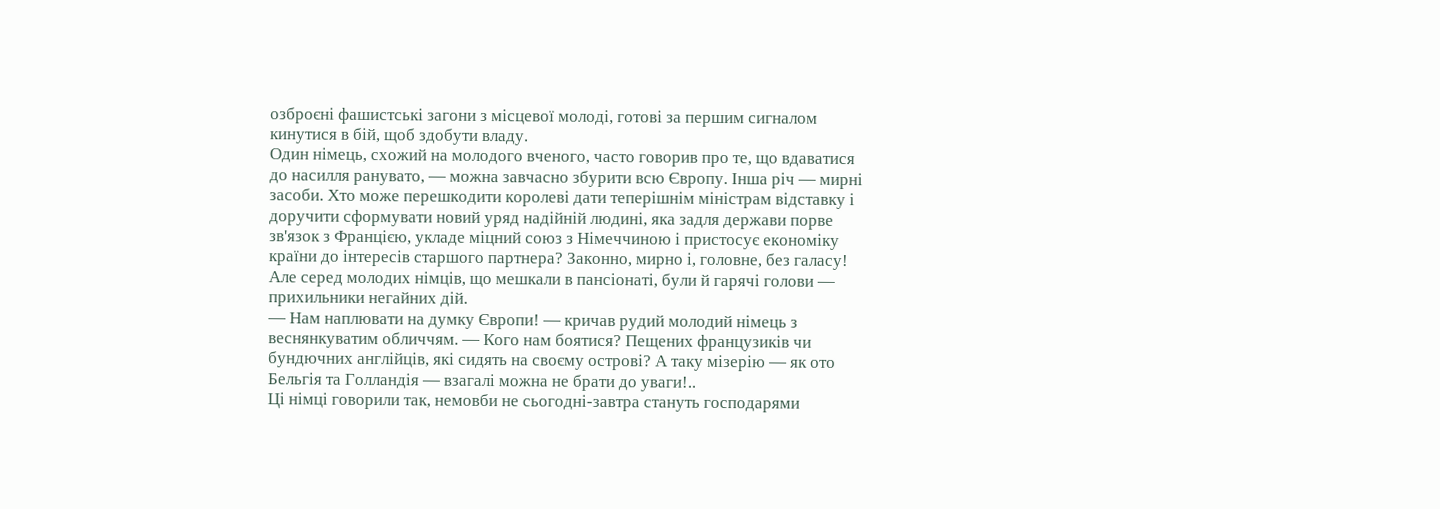озброєні фашистські загони з місцевої молоді, готові за першим сигналом кинутися в бій, щоб здобути владу.
Один німець, схожий на молодого вченого, часто говорив про те, що вдаватися до насилля ранувато, — можна завчасно збурити всю Європу. Інша річ — мирні засоби. Хто може перешкодити королеві дати теперішнім міністрам відставку і доручити сформувати новий уряд надійній людині, яка задля держави порве зв'язок з Францією, укладе міцний союз з Німеччиною і пристосує економіку країни до інтересів старшого партнера? Законно, мирно і, головне, без галасу!
Але серед молодих німців, що мешкали в пансіонаті, були й гарячі голови — прихильники негайних дій.
— Нам наплювати на думку Європи! — кричав рудий молодий німець з веснянкуватим обличчям. — Кого нам боятися? Пещених французиків чи бундючних англійців, які сидять на своєму острові? А таку мізерію — як ото Бельгія та Голландія — взагалі можна не брати до уваги!..
Ці німці говорили так, немовби не сьогодні-завтра стануть господарями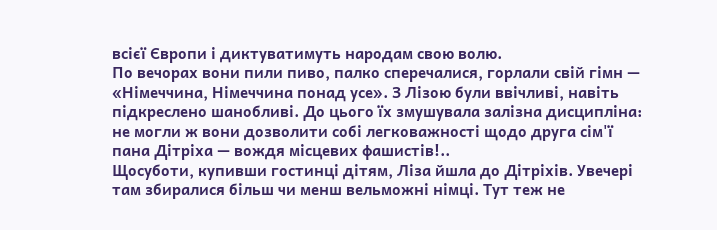всієї Європи і диктуватимуть народам свою волю.
По вечорах вони пили пиво, палко сперечалися, горлали свій гімн — «Німеччина, Німеччина понад усе». З Лізою були ввічливі, навіть підкреслено шанобливі. До цього їх змушувала залізна дисципліна: не могли ж вони дозволити собі легковажності щодо друга сім'ї пана Дітріха — вождя місцевих фашистів!..
Щосуботи, купивши гостинці дітям, Ліза йшла до Дітріхів. Увечері там збиралися більш чи менш вельможні німці. Тут теж не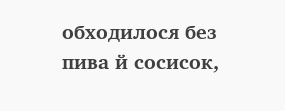обходилося без пива й сосисок,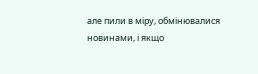але пили в міру, обмінювалися новинами, і якщо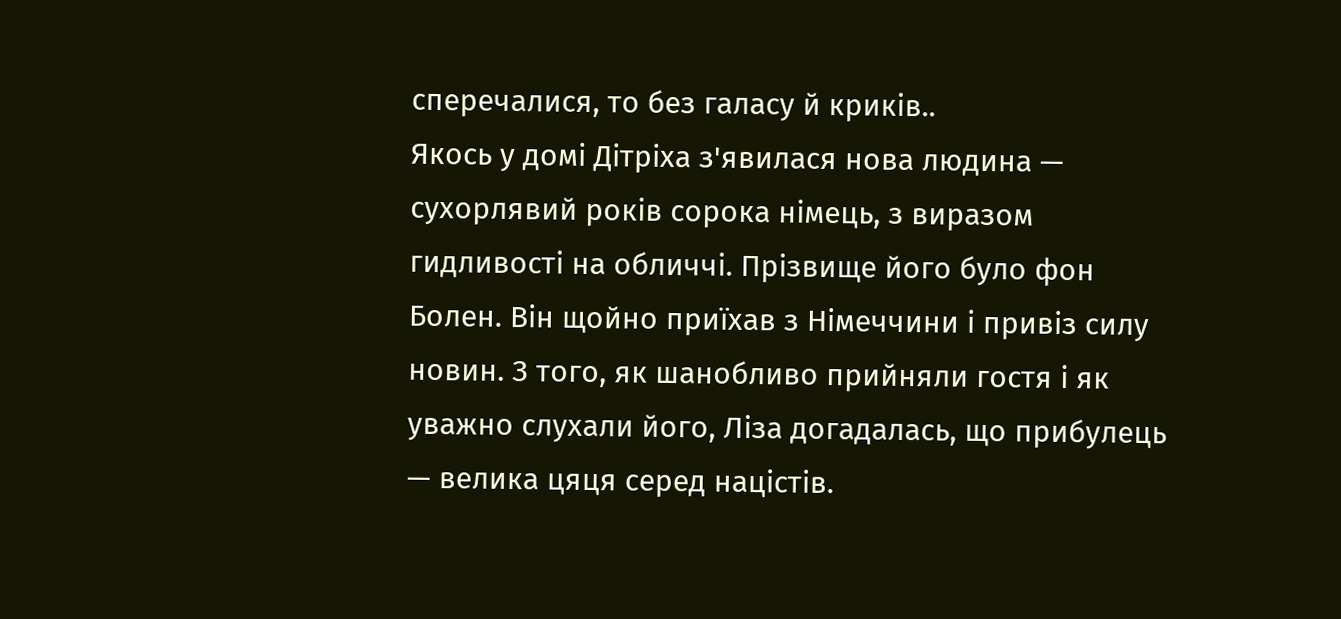сперечалися, то без галасу й криків..
Якось у домі Дітріха з'явилася нова людина — сухорлявий років сорока німець, з виразом гидливості на обличчі. Прізвище його було фон Болен. Він щойно приїхав з Німеччини і привіз силу новин. З того, як шанобливо прийняли гостя і як уважно слухали його, Ліза догадалась, що прибулець — велика цяця серед націстів.